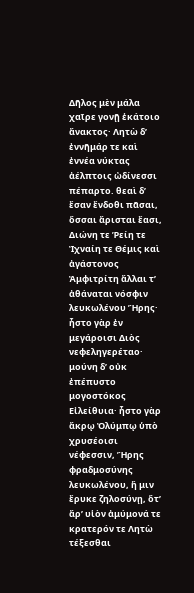Δῆλος μὲν μάλα χαῖρε γονῇ ἑκάτοιο ἄνακτος· Λητὼ δʼ ἐννῆμάρ τε καὶ ἐννέα νύκτας ἀέλπτοις ὠδίνεσσι πέπαρτο. θεαὶ δʼ ἔσαν ἔνδοθι πᾶσαι, ὅσσαι ἄρισται ἔασι, Διώνη τε Ῥείη τε Ἰχναίη τε Θέμις καὶ ἀγάστονος Ἀμφιτρίτη ἄλλαι τʼ ἀθάναται νόσφιν λευκωλένου Ἥρης· ἧστο γὰρ ἐν μεγάροισι Διὸς νεφεληγερέταο· μούνη δʼ οὐκ ἐπέπυστο μογοστόκος Εἰλείθυια· ἧστο γὰρ ἄκρῳ Ὀλύμπῳ ὑπὸ χρυσέοισι νέφεσσιν, Ἥρης φραδμοσύνης λευκωλένου, ἥ μιν ἔρυκε ζηλοσύνῃ, ὅτʼ ἄρʼ υἱὸν ἀμύμονά τε κρατερόν τε Λητὼ τέξεσθαι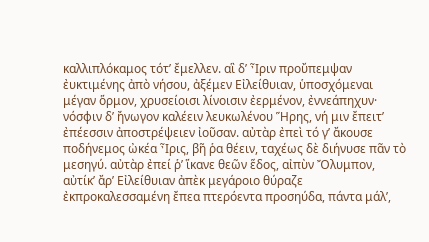καλλιπλόκαμος τότʼ ἔμελλεν. αἳ δʼ Ἶριν προὔπεμψαν ἐυκτιμένης ἀπὸ νήσου, ἀξέμεν Εἰλείθυιαν, ὑποσχόμεναι μέγαν ὅρμον, χρυσείοισι λίνοισιν ἐερμένον, ἐννεάπηχυν· νόσφιν δʼ ἤνωγον καλέειν λευκωλένου Ἥρης, νή μιν ἔπειτʼ ἐπέεσσιν ἀποστρέψειεν ἰοῦσαν. αὐτὰρ ἐπεὶ τό γʼ ἄκουσε ποδήνεμος ὠκέα Ἶρις, βῆ ῥα θέειν, ταχέως δὲ διήνυσε πᾶν τὸ μεσηγύ. αὐτὰρ ἐπεί ῥʼ ἵκανε θεῶν ἕδος, αἰπὺν Ὄλυμπον, αὐτίκʼ ἄρʼ Εἰλείθυιαν ἀπὲκ μεγάροιο θύραζε ἐκπροκαλεσσαμένη ἔπεα πτερόεντα προσηύδα, πάντα μάλʼ,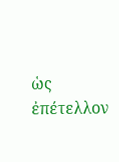ὡς ἐπέτελλον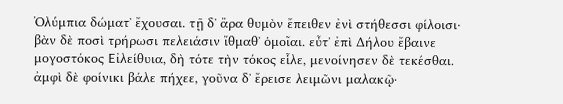Ὀλύμπια δώματʼ ἔχουσαι. τῇ δʼ ἄρα θυμὸν ἔπειθεν ἐνὶ στήθεσσι φίλοισι· βὰν δὲ ποσὶ τρήρωσι πελειάσιν ἴθμαθʼ ὁμοῖαι. εὖτʼ ἐπὶ Δήλου ἔβαινε μογοστόκος Εἰλείθυια, δὴ τότε τὴν τόκος εἷλε, μενοίνησεν δὲ τεκέσθαι. ἀμφὶ δὲ φοίνικι βάλε πήχεε, γοῦνα δʼ ἔρεισε λειμῶνι μαλακῷ·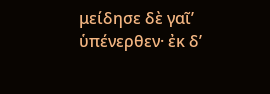μείδησε δὲ γαῖʼ ὑπένερθεν· ἐκ δʼ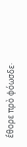ἔθορε πρὸ φόωσδε·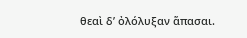θεαὶ δʼ ὀλόλυξαν ἅπασαι.